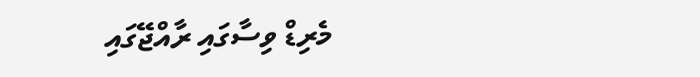މެރިޑް ވިސާގައި ރާއްޖޭގައި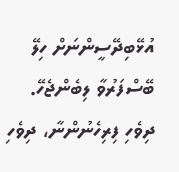އުޅޭބިދޭސީންނަށް ހިލޭ ބޭސްފަރުވާ ލިބެންޖެހޭ.
ދިވެހި ފިރިހެނުންނާ، ދިވެހި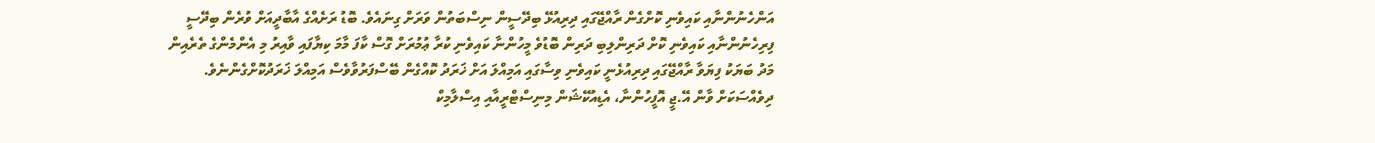އަންހެނުންނާއި ކައިވެނި ކޮށްގެން ރާއްޖޭގައި ދިރިއުޅޭ ބިދޭސީން ނިސްބަތުން ވަރަށް ގިނައެވެ. ބޮޑު ރަށެއްގެ އާބާދީއަށް ވުރެން ބިދޭސީ ފިރިހެނުންނާއި ކައިވެނި ކޮށް ދަރިންލިބި ދަރިން ބޮޑުވެ މީހުންނާ ކައިވެނި ކުރާ ޢުމުރަށް ގޮސް ކާފަ މާމަ ކިޔާފައި ވާއިރު މި އެންމެންގެ ތެރެއިން މަދު ބަޔަކު ފިޔަވާ ރާއްޖޭގައި ދިރިއުޅެނީ ކައިވެނި ވިސާގައި އަމިއްލަ އަށް ޚަރަދު ކޮއްގެން ބޭސްފަރުވާވެސް އަމިއްލަ ޚަރަދުކޮށްގެންނެވެ.
ދިވެއްސަކަށް ވާން އޭ.ޖީ އޮފީހުންނާ، އެޑިއުކޭޝަން މިނިސްޓްރީއާއި އިސްލާމިކް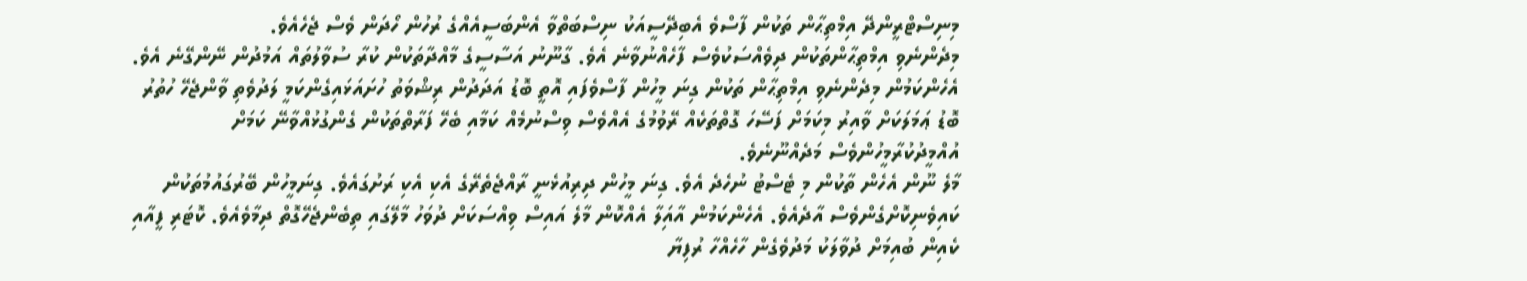މިނިސްޓްރީންދޭ އިމްތިޙާން ތަކުން ފާސްވެ އެބިދޭސީއަކު ނިސްބަތްވާ އެންބަސީއެއްގެ ރުހުން ހޯދަން ވެސް ޖެހެއެވެ.
މިދެންނެވި އިމްތިޙާންތަކުން ދިވެއްސަކުވެސް ފާހެއްނުވާނެ އެވެ. ގާނޫނު އަސާސީގެ މާއްދާތަކުން ކުރާ ސުވާލުތައް އަމުދުން ނޭންގޭނެ އެވެ. އެހެންކަމުން މިދެންނެވި އިމްތިޙާން ތަކުން ގިނަ މީހުން ފާސްވެފައި އޮތީ ބޮޑު އަދަދުން ރިޝްވަތު ހުށައަޅައިގެންކަމީ ލަދުވެތި ވާންޖެހޭ ހުތުރު ބޮޑު ޢަމަލަކަށް ވާއިރު މިކަމަށް ފަސޭހަ ގޮތްތަކެއް ރޭވުމުގެ އެއްވެސް ވިސްނުމެއް ކަމާއި ބެހޭ ފަރާތްތަކުން ގެންގުޅުއްވާނޭ ކަމަށް އުއްމީދުކުރާމީހުންވެސް މަދެއްނޫނެވެ.
މާލެ ނޫން އެހެން ތާކުން މި ޓެސްޓު ނުހެދެ އެވެ. ގިނަ މީހުން ދިރިއުޅެނީ ރާއްޖެތެރޭގެ އެކި އެކި ރަށުގައެވެ. ގިނަމީހުން ބޭރުގައުމުތަކުން ކައިވެނިކޮށްގެންވެސް އާދެއެވެ. އެހެންކަމުން އާއަިލާ އެއްކޮން މާލެ އައިސް ވިއްސަކަށް ދުވަހު މާލޭގައި ތިބެންޖެހޭގޮތް ދިމާވެއެވެ. ކޮޓަރި ފީއާއި ކެއިން ބުއިމަށް ދުވާލަކު މަދުވެގެން ހާހެއްހާ ރުފިޔާ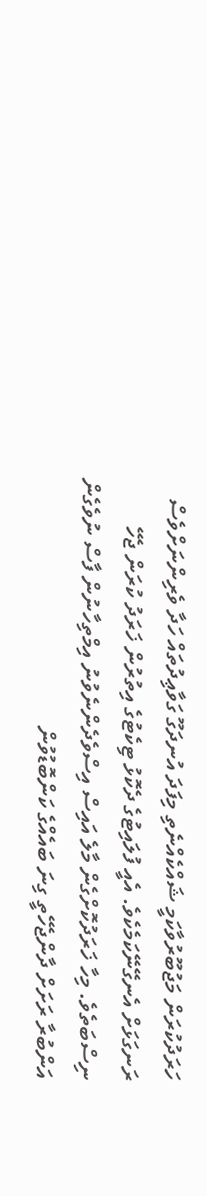ހަރަދުކުރަން މަޖުބޫރުވާކަމީ ޝައްކެއްނެތި މިފަދަ އުނދަގޫ ގަވާޢިދުތައް ހަދާ ވެރިންނަށްވެސް ރަނގަޅަށް އެނގޭނޭކަމެކެވެ. އެއީ ފުލައިޓުގެ ދެކޮޅު ޓިކެޓުގެ އިތުރުން ޚަރަދު ކުރަން ޖެހޭ ނިސްބަތެވެ. މިހާ ޚަރަދުކޮށްގެން މާލެ އައިސް އިސްވެދެންނެވުނު އިމްތިހާނުން ފާސް ނުވެގެން އަންބުރާ ރަށަށް ދާންޖެހޭތީ ގިނަ ބައެއްގެ ކަންބޮޑުވުން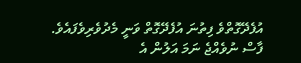އުފެދޭގޮތްވެ ފިތުނަ އުފެދޭގޮތް ވަނީ މެދުވެރިވެފައެވެ. ފާސް ނުވެއްޖެ ނަމަ އަލުން އެ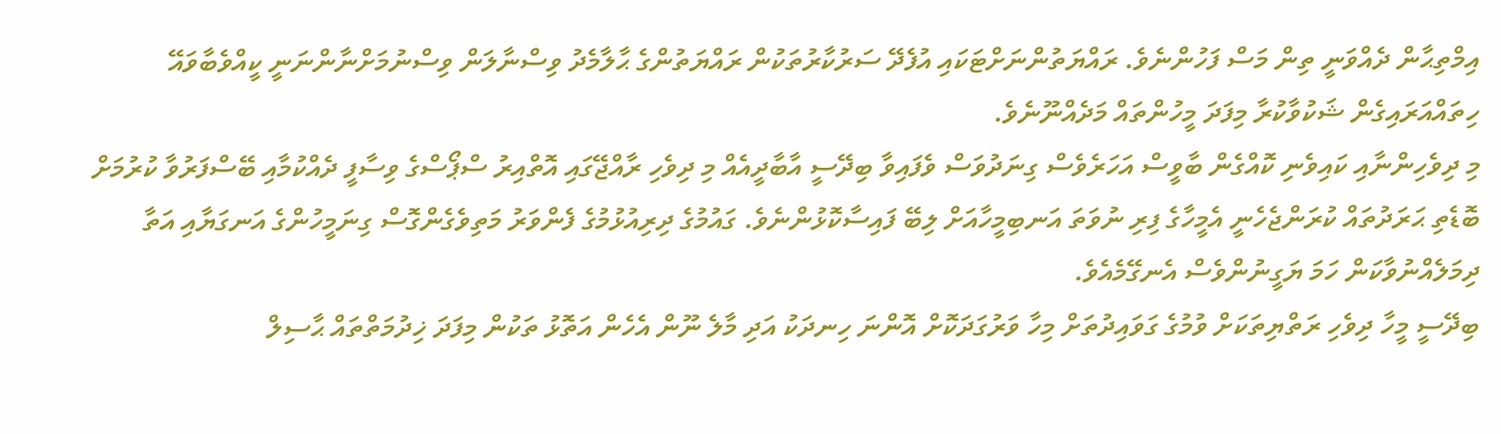އިމްތިޙާން ދެއްވަނީ ތިން މަސް ފަހުންނެވެ. ރައްޔަތުންނަށްޓަކައި އުފެދޭ ސަރުކާރުތަކުން ރައްޔަތުންގެ ޙާލާމެދު ވިސްނާލަން ވިސްނުމަށްނާންނަނީ ކީއްވެބާވައޭ ހިތައްއަރައިގެން ޝަކުވާކުރާ މިފަދަ މީހުންތައް މަދެއްނޫނެވެ.
މި ދިވެހިންނާއި ކައިވެނި ކޮއްގެން ބާވީސް އަހަރެވެސް ގިނަދުވަސް ވެފައިވާ ބިދޭސީ އާބާދީއެއް މި ދިވެހި ރާއްޖޭގައި އޮތްއިރު ސްޕޯސްގެ ވިސާފީ ދެއްކުމާއި ބޭސްފަރުވާ ކުރުމަށް ބޮޑެތި ޙަރަދުތައް ކުރަންޖެހެނީ އެމީހާގެ ފިރި ނުވަތަ އަނބިމީހާއަށް ލިބޭ ފައިސާކޮޅުންނެވެ. ގައުމުގެ ދިރިއުޅުމުގެ ފެންވަރު މަތިވެގެންގޮސް ގިނަމީހުންގެ އަނގަޔާއި އަތާ ދިމަލެއްނުވާކަން ހަމަ ޔަގީނުންވެސް އެނގޭމެއެވެ.
ބިދޭސީ މީހާ ދިވެހި ރަތްޔިތަކަށް ވުމުގެ ގަވައިދުތަށް މިހާ ވަރުގަދަކޮށް އޮންނަ ހިނދަކު އަދި މާލެ ނޫން އެހެން އަތޮޅު ތަކުން މިފަދަ ޚިދުމަތްތައް ޙާސިލް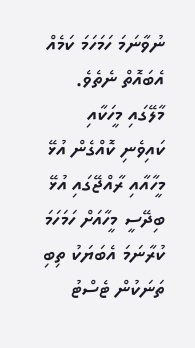ނުވާނަމަ ހަމަހަމަ ކަމެއް އެބައޮތް ނެތެވެ. މާލޭގައި މީހަކާއި ކައިވެނި ކޮއްގެން އުޅޭ މީހާއާއި ރާއްޖޭގައި އުޅޭ ބިދޭސީ މީހާއަށް ހަމަހަމަ ކުރާނަމަ އެބަޔަކު ތިބި ތަނަކުން ޓެސްޓު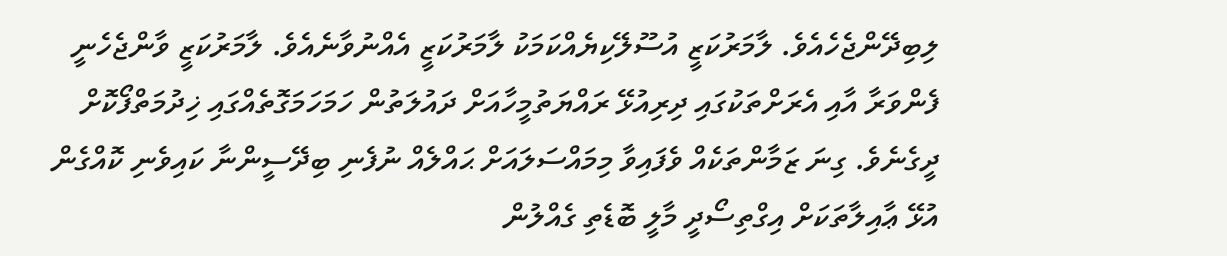ލިބިދޭންޖެހެއެވެ. ލާމަރުކަޒީ އުސޫލޭކިޔެއްކަމަކު ލާމަރުކަޒީ އެއްނުވާނެއެވެ. ލާމަރުކަޒީ ވާންޖެހެނީ ފެންވަރާ އާއި އެރަށްތަކުގައި ދިރިއުޅޭ ރައްޔަތުމީހާއަށް ދައުލަތުން ހަމަހަމަގޮތެއްގައި ޚިދުމަތްފޯކޮށް ދީގެނެވެ. ގިނަ ޒަމާންތަކެއް ވެފައިވާ މިމައްސަލައަށް ޙައްލެއް ނުފެނި ބިދޭސީންނާ ކައިވެނި ކޮއްގެން އުޅޭ ޢާއިލާތަކަށް އިގްތިސޯދީ މާލީ ބޮޑެތި ގެއްލުން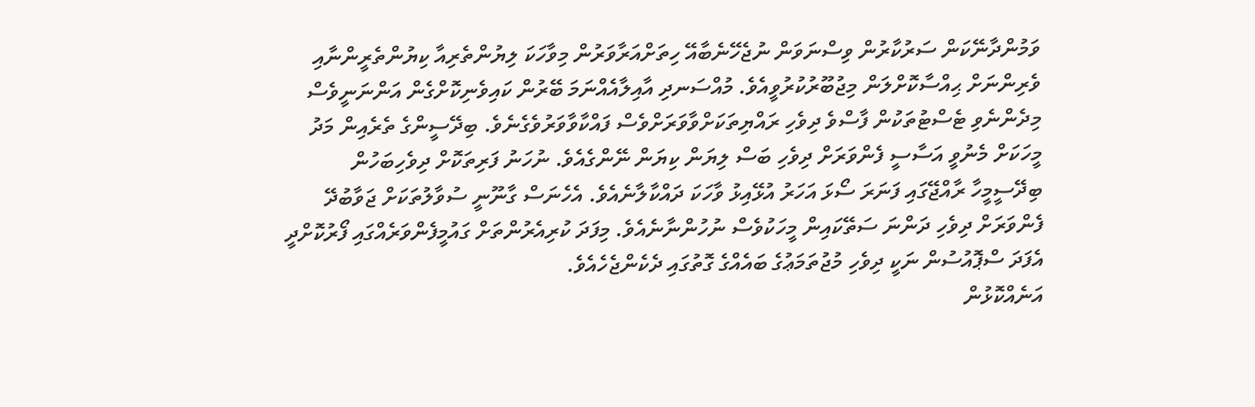ވަމުންދާނޭކަން ސަރުކާރުން ވިސްނަވަން ނުޖެހޭނެބާއޭ ހިތަށްއަރާވަރުން މިވާހަކަ ލިޔުންތެރިއާ ކިޔުންތެރީންނާއި ވެރިންނަށް ޙިއްސާކޮށްލަން މިޖުބޫރުކުރުވީއެވެ. މުއްސަނދި އާއިލާއެއްނަމަ ބޭރުން ކައިވެނިކޮށްގެން އަންނަނީވެސް މިދެންނެވި ޓެސްޓުތަކުން ފާސްވެ ދިވެހި ރައްޔިތަކަށްވާވަރަށްވެސް ފައްކާވާވަރުވެގެނެވެ. ބިދޭސީންގެ ތެރެއިން މަދު މީހަކަށް މެނުވީ އަސާސީ ފެންވަރަށް ދިވެހި ބަސް ލިޔަން ކިޔަން ނޭންގެއެވެ. ނުހަނު ފަރިތަކޮށް ދިވެހިބަހުން ބިދޭސީމީހާ ރާއްޖޭގައި ފަނަރަ ސޯޅަ އަހަރު އުޅޭއިޅު ވާހަކަ ދައްކާލާނެއެވެ. އެހެނަސް ގާނޫނީ ސުވާލުތަކަށް ޖަވާބުދޭ ފެންވަރަށް ދިވެހި ދަންނަ ސަތޭކައިން މީހަކުވެސް ނުހުންނާނެއެވެ. މިފަދަ ކުރިއެރުންތަށް ގައުމީފެންވަރެއްގައި ފޯރުކޮށްދީ އެފަދަ ސްޕޮއުސުން ނަކީ ދިވެހި މުޖުތަމަޢުގެ ބައެއްގެ ގޮތުގައި ދެކެންޖެހެއެވެ.
އަނެއްކޮޅުން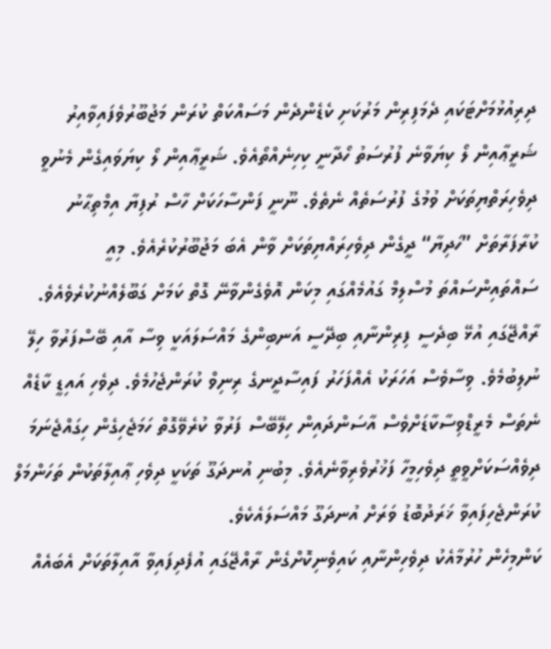ދިރިއުޅުމަށްޓަކައި ދެމަފިރިން މަރުކަށި ކެޑެންދެން މަސައްކަތް ކުރަން މަޖުބޫރުވެފައިވާއިރު ޝަރީޢާއިން ލޯ ކިޔަވާނެ ފުރުސަތު ހޯދާނީ ކިހިނެއްތޯއެވެ. ޝަރީޢާއިން ލޯ ކިޔަވައިގެން މެނުވީ ދިވެހިރަތްޔިތަކަށް ވުމުގެ ފުރުސަތެއް ނެތެވެ. ނޫނީ ފަންސާހަކަށް ހާސް ރުފިޔާ އިމްތިޙާނު ކުރާފަރާތަށް ”ހަދިޔާ“ ދީގެން ދިވެހިރައްޔިތަކަށް ވާން އެބަ މަޖުބޫރުކުރެއެވެ. މިއީ ސައްތައިންސައްތަ މުސްލިމް ގައުމެއްގައި މިކަން އޮވެގެންވާނޭ ގޮތް ކަމަށް ގަބޫލެއްނުކުރެވެއެވެ.
ރާއްޖޭގައި އުޅޭ ބިދެސީ ފިރިންނާއި ބިދޭސީ އަނބިންގެ މައްސަލައަކީ ވިސާ އާއި ބޭސްފަރުވާ ހިލޭ ނުލިބުމެވެ. ވިސާވެސް އަހަރަކު އެއްފަހަރު ފައިސާދީނގެ ރިނިވް ކުރަންޖެހުމެވެ. ދިވެހި އައިޑީ ކާޑެއް ނެތަސް މެރީޑްވިސާކާޑަށްވެސް އާސަންދައިން ހިލޭބޭސް ފަރުވާ ކުރެވޭގޮތް ހަމަޖެހިގެން ހިގައްޖެނަމަ ދިވެއްސަކަށްވީތީ ދިވެހިމީހާ ފަޚުރުވެރިވާނެއެވެ. މިބުނި އުނދަގޫ ތަކަކީ ދިވެހި ޢާއިލާތަކުން ތަހަންމަލް ކުރަންޖެހިފައިވާ ޚަރަދުބޮޑު ވަރަށް އުނދަގޫ މައްސަލައެކެވެ.
ކަންމިހެން ހުރުމާއެކު ދިވެހިންނާއި ކައިވެނިކޮށްގެން ރާއްޖޭގައި އުފެދިފައިވާ އާއިލާތަކަށް އެބައެއް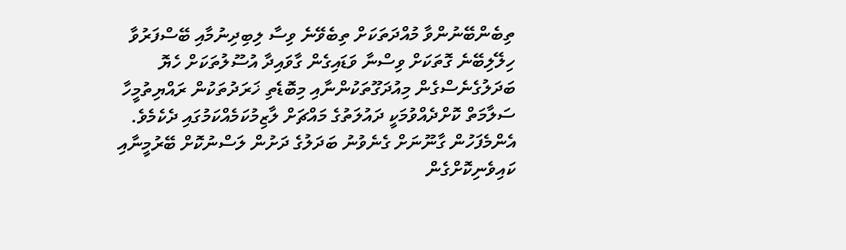ތިބެންބޭނުންވާ މުއްދަތަކަށް ތިބެވޭނެ ވިސާ ލިބިދިނުމާއި ބޭސްފަރުވާ ހިލޭލިބޭނެ ގޮތަކަށް ވިސްނާ ވަޑައިގެން ގާވައިދާ އުސޫލުތަކަށް ހެޔޮ ބަދަލުގެނެސްގެން މިއުދަގޫތަކުންނާއި މިބޮޑެތި ޚަރަދުތަކުން ރައްޔިތުމީހާ ސަލާމަތް ކޮށްދެއްވުމަކީ ދައުލަތުގެ މައްޗަށް ލާޒިމުކަމެއްކަމުގައި ދެކެމެވެ. އެންމެފަހުން ގާނޫނަށް ގެނެވުނު ބަދަލުގެ ދަށުން ލަސްނުކޮށް ބޭރުމީނާއި ކައިވެނިކޮށްގެން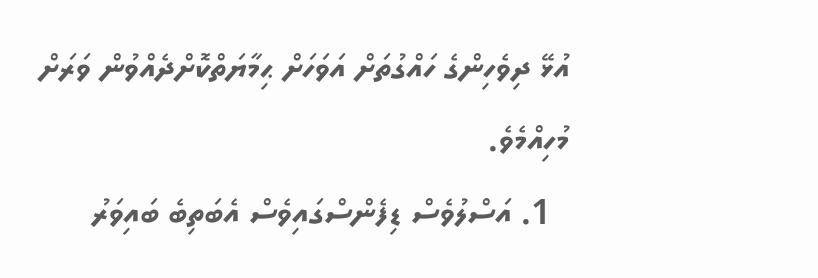އުޅޭ ދިވެހިންގެ ހައްގުތަށް އަވަހަށް ޙިމާޔަތްކޮށްދެއްވުން ވަރަށް މުހިއްމެވެ.
  1. އަސްލުވެސް ޑިފެންސްގައިވެސް އެބަތިބެ ބައިވަރު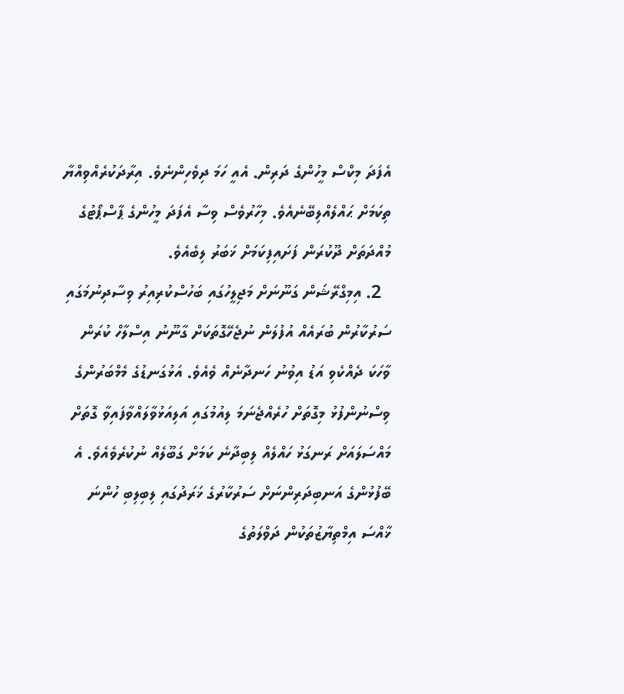އެފަދަ މިކްސް މީހުންގެ ދަރިން. އެއީ ހަމަ ދިވެހިންނެވެ. އިރާދަކުރެއްވިއްޔާ ތިކަމަށް ޙައްލެއްލިބޭނެއެވެ. މިހާރުވެސް ވިސާ އެފަދަ މީހުންގެ ޕާސްޕޯޓުގެ މުއްދަތަށް ދޫކުރަން ފަށައިފިކަމަށް ޚަބަރު ލިބެއެވެ.
  2. އިމިގްރޭޝަން ގަނޫނަށް މަޖިލީހުގައި ބަހުސްކުރިއިރު ވިސާދިނުމަގައި ސަރުކާރުން ބުރައެއް އުފުލަން ނުޖެހޭގޮތަކަށް ގާނޫނު އިސްލާހް ކުރަން ވާހަކަ ދެއްކެވި އަޑު އިވުނު ހަނދާނެއް ވެއެވެ. އަޅުގަނޑުގެ މެމްބަރުންގެ ވިސްނުންފުޅު މިގޮތަށް ހުރެއްޖެނަމަ ލިއުމުގައި އަލިއަޅުވާލައްވާފައިވާ ގޮތަށް މައްސަލައަށް ރަނގަޅު ހައްލެއް ލިބިދާނެ ކަމަށް ގަބޫލެއް ނުކުރެވެއެވެ. އެ ބޭފުޅުންގެ އަނބިދަރިންނަށް ސަރުކާރުގެ ޚަރަދުގައި ލިބިލިބި ހުންނަ ޚާއްސަ އިމްތިޔާޒުތަކުން ދަވްލަތުގެ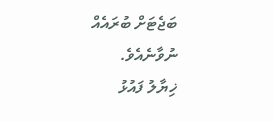ބަޖެޓަށް ބުރައެއް ނުވާނެއެވެ.
ޚިޔާލު ފައުޅު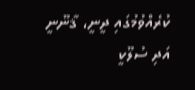ކުރެއްވުމުގައި ދީނީ، ޤާނޫނީ އަދި ސުލޫކީ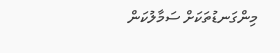މިންގަނޑުތަކަށް ސަމާލުކަން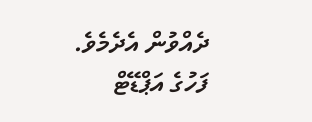ދެއްވުން އެދެމެވެ.
ފަހުގެ އަޕްޑޭޓް